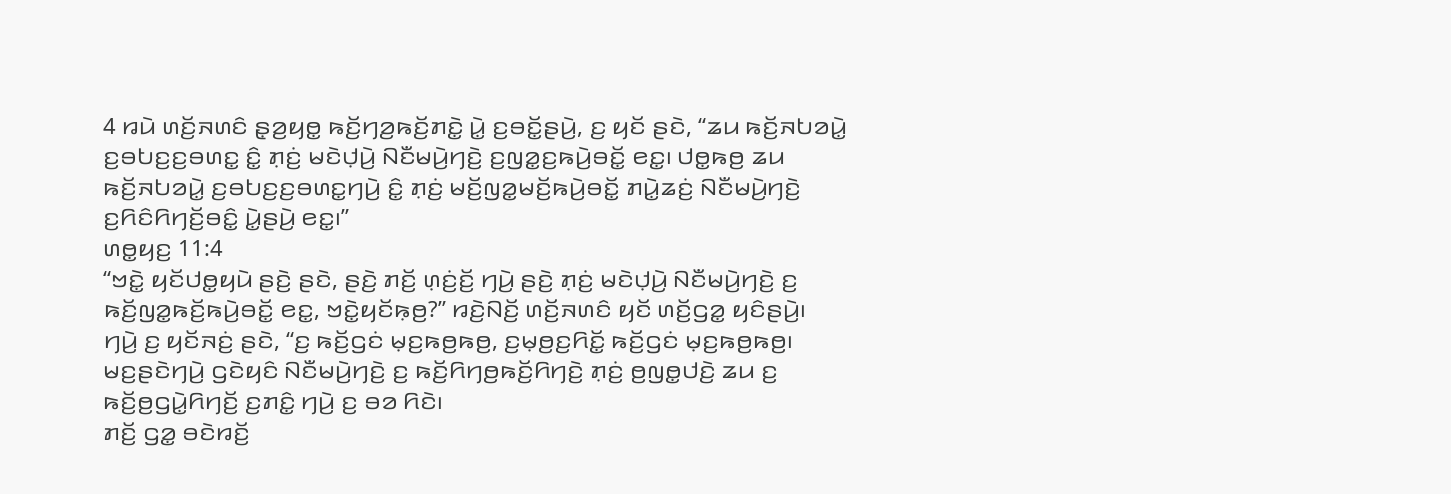4 ꤙꤣꤧ ꤛꤢꤩ꤬ꤏꤛꤢꤨ ꤔ꤫ꤤ꤬ꤟꤥ꤭ ꤒꤢꤩ꤬ꤚꤤ꤬ꤒꤢꤩ꤬ꤊꤢꤧ꤭ ꤣꤧ꤭ ꤢ꤬ꤋꤢꤩ꤭ꤔꤣꤧ꤬, ꤢ꤬ ꤟꤢꤩ ꤔꤢꤧ, “ꤘꤣ ꤒꤢꤩ꤬ꤏꤝꤤꤣꤧ꤭ ꤢ꤬ꤋꤝꤢ꤬ꤢ꤬ꤋꤛꤢ꤭ ꤢꤨ꤭ ꤊ꤫ꤢꤦ꤬ ꤗꤢꤧꤓ꤫ꤣꤧ꤬ ꤡꤢꤪꤗꤣꤧ꤬ꤚꤢꤧ꤬ ꤢ꤬ꤜꤤ꤭ꤢ꤬ꤒꤣꤧ꤬ꤋꤢꤩ꤭ ꤕꤢ꤭꤯ ꤓꤥ꤭ꤒꤥ꤬ ꤘꤣ ꤒꤢꤩ꤬ꤏꤝꤤꤣꤧ꤭ ꤢ꤬ꤋꤝꤢ꤬ꤢ꤬ꤋꤛꤢ꤭ꤚꤣꤧ꤬ ꤢꤨ꤭ ꤊ꤫ꤢꤦ꤬ ꤗꤢꤩ꤬ꤜꤤ꤭ꤗꤢꤩ꤬ꤒꤣꤧ꤬ꤋꤢꤩ꤭ ꤊꤣꤧ꤭ꤘꤢꤦ꤬ ꤡꤢꤪꤗꤣꤧ꤬ꤚꤢꤧ꤬ ꤢ꤬ꤖꤢꤨꤖꤚꤢꤩ꤬ꤋꤢꤨ꤭ ꤣꤧ꤭ꤔꤣꤧ꤬ ꤕꤢ꤭꤯”
ꤛꤥ꤭ꤟꤢ꤬ 11:4
“ꤠꤢꤧ꤭ ꤟꤢꤩꤓꤥ꤭ꤟꤣꤧ ꤔꤢꤧ꤬ ꤔꤢꤧ, ꤔꤢꤧ꤬ ꤊꤢꤩ꤬ ꤛ꤫ꤢꤦ꤬ꤢꤩ꤬ ꤚꤣꤧ꤬ ꤔꤢꤧ꤬ ꤊ꤫ꤢꤦ꤬ ꤗꤢꤧꤓ꤫ꤣꤧ꤬ ꤡꤢꤪꤗꤣꤧ꤬ꤚꤢꤧ꤬ ꤢ꤬ ꤒꤢꤩ꤬ꤜꤤ꤭ꤒꤢꤩ꤬ꤒꤣꤧ꤬ꤋꤢꤩ꤭ ꤕꤢ꤭, ꤠꤢꤧ꤭ꤟꤢꤩꤒ꤫ꤥ꤬?” ꤙꤢꤧ꤬ꤡꤢꤩ꤬ ꤛꤢꤩ꤬ꤏꤛꤢꤨ ꤟꤢꤩ ꤛꤢꤩ꤬ꤞꤤ꤭ ꤟꤢꤨꤔꤣꤧ꤬꤯
ꤚꤣꤧ꤬ ꤢ꤬ ꤟꤢꤩꤏꤢꤦ꤬ ꤔꤢꤧ, “ꤢ꤬ ꤒꤢꤩ꤬ꤞꤢꤦ ꤗ꤫ꤢ꤬ꤒꤥ꤬ꤒꤥ꤬, ꤢ꤬ꤗ꤫ꤥ꤬ꤢ꤬ꤖꤢꤩ꤭ ꤒꤢꤩ꤬ꤞꤢꤦ ꤗ꤫ꤢ꤬ꤒꤥ꤬ꤒꤥ꤬꤯ ꤗꤢ꤬ꤔꤢꤧꤚꤣꤧ꤬ ꤞꤢꤧꤟꤢꤨ ꤡꤢꤪꤗꤣꤧ꤬ꤚꤢꤧ꤬ ꤢ꤬ ꤒꤢꤩ꤬ꤖꤚꤥ꤬ꤒꤢꤩ꤬ꤖꤚꤢꤧ꤬ ꤊ꤫ꤢꤦ꤬ ꤥ꤬ꤜꤥ꤭ꤓꤢꤧ꤬ ꤘꤣ ꤢ꤬ ꤒꤢꤩ꤬ꤥ꤬ꤞꤣꤧ꤭ꤖꤚꤢꤩ꤬ ꤢ꤬ꤊꤢꤨ꤭ ꤚꤣꤧ꤬ ꤢ꤬ ꤋꤤ ꤖꤢꤧ꤯
ꤊꤢꤩ꤬ ꤞꤤ꤭ ꤋꤢꤧꤙꤢꤩ꤬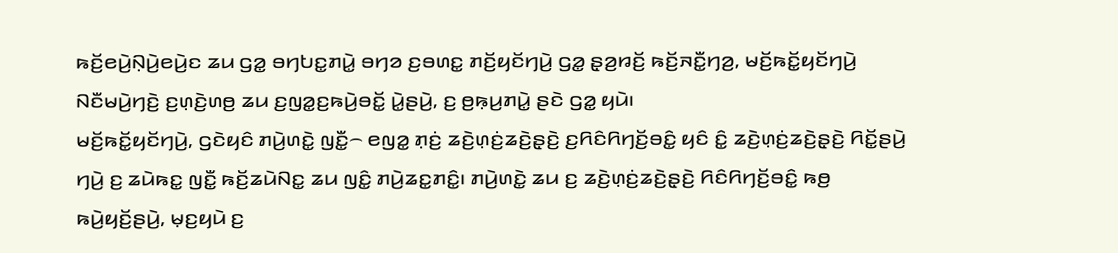ꤒꤢꤩ꤬ꤕꤣꤧ꤬ꤡ꤫ꤣꤧ꤬ꤕꤣꤧ꤬ꤢ ꤘꤣ ꤞꤤ꤭ ꤋꤚꤝꤢ꤭ꤊꤣꤧ꤭ ꤋꤚꤤ ꤢ꤬ꤋꤛꤢ꤭ ꤊꤢꤩ꤬ꤟꤢꤩꤚꤣꤧ꤬ ꤞꤤ꤭ ꤔ꤫ꤤ꤬ꤙꤢꤩ꤬ ꤒꤢꤩ꤬ꤏꤢꤪ꤭ꤚꤤ꤬, ꤗꤢꤩ꤬ꤒꤢꤩ꤭ꤟꤢꤩꤚꤣꤧ꤬ ꤡꤢꤪꤗꤣꤧ꤬ꤚꤢꤧ꤬ ꤢ꤬ꤛ꤫ꤢꤧ꤬ꤛꤥ꤬ ꤘꤣ ꤢ꤬ꤜꤤ꤭ꤢ꤬ꤒꤣꤧ꤬ꤋꤢꤩ꤭ ꤣꤧ꤭ꤔꤣꤧ꤬, ꤢ꤬ ꤥ꤬ꤒ꤫ꤣ꤬ꤊꤣꤧ꤭ ꤔꤢꤧ ꤞꤤ꤭ ꤟꤣꤧ꤯
ꤗꤢꤩ꤬ꤒꤢꤩ꤭ꤟꤢꤩꤚꤣꤧ꤬, ꤞꤢꤧꤟꤢꤨ ꤊꤣꤧ꤬ꤛꤢꤧ꤭ ꤜꤢꤪ꤭꤮ ꤕꤜꤤ꤭ ꤊ꤫ꤢꤦ꤬ ꤘꤢꤧ꤬ꤛ꤫ꤢꤦ꤬ꤘꤢꤧ꤬ꤔ꤫ꤢꤧ꤬ ꤢ꤬ꤖꤢꤨꤖꤚꤢꤩ꤬ꤋꤢꤨ꤭ ꤟꤢꤨ ꤢꤨ꤭ ꤘꤢꤧ꤬ꤛ꤫ꤢꤦ꤬ꤘꤢꤧ꤬ꤔ꤫ꤢꤧ꤬ ꤖꤢꤩ꤭ꤔꤣꤧ꤬ ꤚꤣꤧ꤬ ꤢ꤬ ꤘꤣꤧꤒꤢ꤭ ꤜꤢꤪ꤭ ꤒꤢꤩ꤬ꤘꤣꤧꤡꤢ꤭ ꤘꤣ ꤜꤢꤨ꤭ ꤊꤣꤧ꤬ꤘꤢ꤭ꤊꤢꤨ꤭꤯ ꤊꤣꤧ꤬ꤛꤢꤧ꤭ ꤘꤣ ꤢ꤬ ꤘꤢꤧ꤬ꤛ꤫ꤢꤦ꤬ꤘꤢꤧ꤬ꤔ꤫ꤢꤧ꤬ ꤖꤢꤨꤖꤚꤢꤩ꤬ꤋꤢꤨ꤭ ꤒꤥ꤬ ꤒꤣꤧ꤬ꤟꤢꤩ꤬ꤔꤣꤧ꤬, ꤗ꤫ꤢ꤬ꤟꤣꤧ ꤢ꤬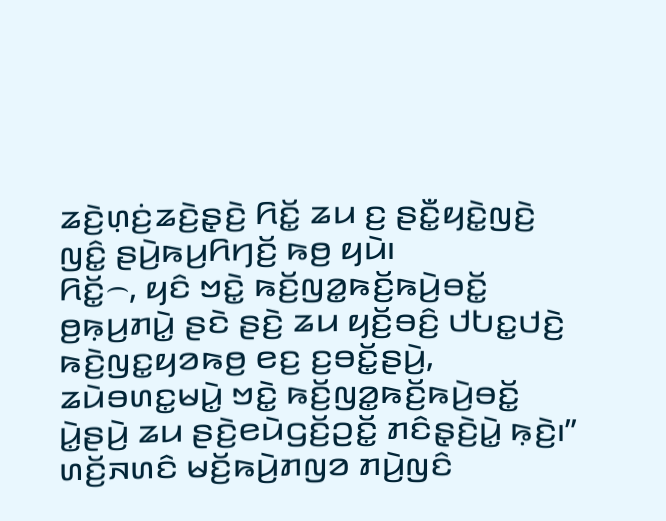ꤘꤢꤧ꤬ꤛ꤫ꤢꤦ꤬ꤘꤢꤧ꤬ꤔ꤫ꤢꤧ꤬ ꤖꤢꤩ꤭ ꤘꤣ ꤢ꤬ ꤔꤢꤪ꤭ꤟꤢꤧ꤭ꤜꤢꤧ꤬ ꤜꤢꤨ꤭ ꤔꤣꤧ꤬ꤒꤣ꤬ꤖꤚꤢꤩ꤬ ꤒꤥ꤬ ꤟꤣꤧ꤯
ꤖꤢꤩ꤭꤮, ꤟꤢꤨ ꤠꤢꤧ꤭ ꤒꤢꤩ꤬ꤜꤤ꤭ꤒꤢꤩ꤬ꤒꤣꤧ꤬ꤋꤢꤩ꤭ ꤥ꤬ꤒ꤫ꤣ꤬ꤊꤣꤧ꤭ ꤔꤢꤧ ꤔꤢꤧ꤬ ꤘꤣ ꤟꤢꤩ꤬ꤋꤢꤨ꤬ ꤓꤝꤢ꤭ꤓꤢꤧ꤬ ꤒꤢꤧ꤬ꤜꤢ꤭ꤟꤤꤒꤥ꤬ ꤕꤢ꤬ ꤢ꤬ꤋꤢꤩ꤭ꤔꤣꤧ꤬, ꤘꤣꤧꤋꤛꤢ꤭ꤗꤣꤧ꤭ ꤠꤢꤧ꤭ ꤒꤢꤩ꤬ꤜꤤ꤭ꤒꤢꤩ꤬ꤒꤣꤧ꤬ꤋꤢꤩ꤭ ꤣꤧ꤭ꤔꤣꤧ꤬ ꤘꤣ ꤔꤢꤧ꤬ꤕꤣꤧꤞꤢꤩ꤬ꤑꤢꤩ꤭ ꤊꤢꤨꤔ꤫ꤢꤧ꤬ꤣꤧ꤭ ꤒ꤫ꤢꤧ꤬꤯”
ꤛꤢꤩ꤬ꤏꤛꤢꤨ ꤗꤢꤩ꤬ꤒꤣꤧ꤬ꤊꤜꤤ ꤊꤣꤧ꤬ꤜꤢꤨ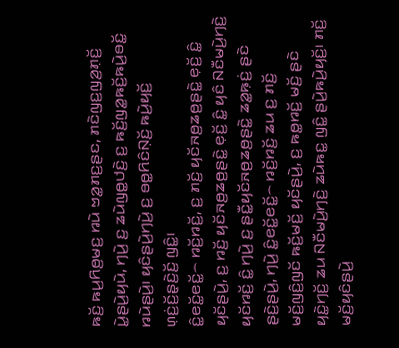ꤒꤢꤩ꤬ ꤒꤣ꤬ꤖꤥ꤬ꤗꤢ꤬ ꤙꤣꤧ ꤠꤤ꤭ꤊꤢ꤬ꤔꤢ, ꤊꤢꤧꤜꤢ꤬ꤜꤤ꤬ꤊ꤫ꤢꤩ꤬ ꤣꤧ꤭ꤔꤣꤧ꤬ꤟꤣꤧ, ꤚꤣꤧ꤬ ꤢ꤬ ꤘꤣꤧꤜꤥ꤭ꤓꤢꤧ꤬ ꤢ꤬ ꤒꤢꤩ꤬ꤜꤤ꤭ꤒꤢꤩ꤬ꤒꤣꤧ꤬ꤋꤢꤩ꤭ ꤙꤣꤧꤔꤣꤧ꤬꤯ ꤟꤢꤨꤔꤣꤧ꤬ꤚꤣꤧ꤬ ꤢ꤬ ꤋꤥ꤭ꤖꤢꤨꤡ꤫ꤢꤩ꤬ ꤒꤣꤧ꤬ꤟꤢꤩ꤬ ꤛ꤫ꤢꤦ꤬ꤢꤩ꤬ꤔ꤫ꤢꤧ꤬ꤢꤩ꤬ ꤜꤢꤨ꤭꤯
ꤢꤨ꤭ꤕꤢꤩ꤭ꤕꤢꤩ꤭꤮ ꤙꤢꤩ꤬ꤙꤢꤩ꤬, ꤢ꤬ ꤊꤢꤩ꤬ ꤟꤢꤩꤏꤥ꤬ꤘꤥ꤬ꤔꤢꤧ꤭ ꤕ꤫ꤢꤩ꤬ ꤢꤨ꤭ ꤟꤢꤩꤔꤣꤧ꤬, ꤢ꤬ ꤙꤢꤩ꤬ ꤟꤢꤩꤏꤥ꤬ꤘꤥ꤬ꤔꤢꤧ꤭ ꤕ꤫ꤢꤩ꤬ ꤢꤨ꤭ ꤟꤢꤨ ꤡꤢꤪꤗꤣꤧ꤬ꤚꤢꤧ꤬ ꤟꤢꤩꤙꤢꤩ꤬ ꤢꤨ꤭ ꤚꤣꤧ꤬ ꤢ꤬ ꤔꤢꤪ꤭ꤟꤢꤩꤏꤥ꤬ꤘꤥ꤬ꤔꤢꤧ꤭ ꤘꤤ꤭ꤒ꤫ꤢꤦ꤬ ꤔꤢꤧ ꤔꤢꤧ꤬ꤔꤣꤧ꤬, ꤚꤣꤧ꤬ ꤢꤨ꤭ꤕꤢꤩ꤭ꤕꤢꤩ꤭꤮ ꤙꤢꤩ꤬ꤙꤢꤩ꤬ ꤘꤣ ꤢ꤬ ꤊꤢꤩ꤬ ꤗꤢꤩ꤬ꤜꤢꤨ꤬ꤜꤢꤩ ꤒꤢꤩ꤬ꤗꤢꤩ꤬ ꤟꤢꤩꤔꤣꤧ꤬, ꤢ꤬ ꤒꤥ꤭ꤙꤢꤩ꤬ ꤗꤢꤩ꤬ ꤔꤢꤧ ꤟꤢꤧ꤭ꤚꤢꤩ꤬ ꤘꤣ ꤡꤢꤪꤗꤣꤧ꤬ꤚꤢꤧ꤬ ꤘꤣꤧꤒꤢ꤭ ꤜꤢꤨ꤭ ꤔꤣꤧ꤬ꤒꤣꤧ꤬ꤟꤢꤩ꤬꤯ ꤊꤢꤩ꤬ ꤗꤢꤩ꤬ꤟꤢꤨꤔꤣꤧ꤬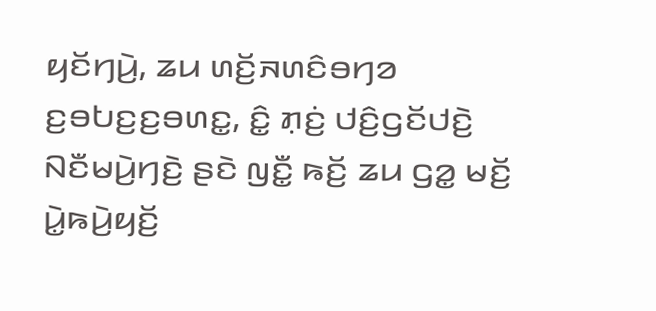ꤟꤢꤩꤚꤣꤧ꤬, ꤘꤣ ꤛꤢꤩ꤬ꤏꤛꤢꤨꤋꤚꤤ ꤢ꤬ꤋꤝꤢ꤬ꤢ꤬ꤋꤛꤢ꤭, ꤢꤨ꤭ ꤊ꤫ꤢꤦ꤬ ꤓꤢꤨ꤬ꤞꤢꤩꤓꤢꤧ꤬ ꤡꤢꤪꤗꤣꤧ꤬ꤚꤢꤧ꤬ ꤔꤢꤧ ꤜꤢꤪ꤭ ꤒꤢꤩ꤬ ꤘꤣ ꤞꤤ꤭ ꤗꤢꤩ꤬ ꤣꤧ꤭ꤒꤣꤧ꤬ꤟꤢꤩ꤬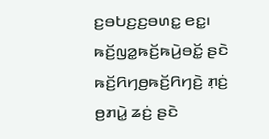ꤢ꤬ꤋꤝꤢ꤬ꤢ꤬ꤋꤛꤢ꤭ ꤕꤢ꤭꤯ ꤒꤢꤩ꤬ꤜꤤ꤭ꤒꤢꤩ꤬ꤒꤣꤧ꤬ꤋꤢꤩ꤭ ꤔꤢꤧ ꤒꤢꤩ꤬ꤖꤚꤥ꤬ꤒꤢꤩ꤬ꤖꤚꤢꤧ꤬ ꤊ꤫ꤢꤦ꤬ ꤥ꤬ꤊꤣꤧ꤭ ꤘꤢꤦ꤬ ꤔꤢꤧ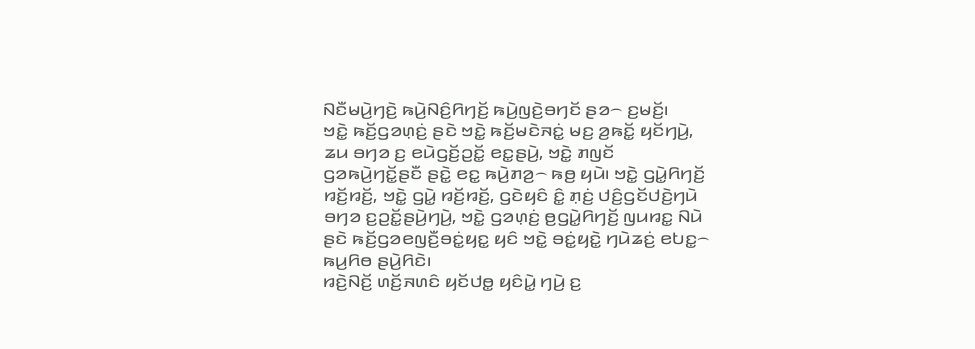ꤡꤢꤪꤗꤣꤧ꤬ꤚꤢꤧ꤬ ꤒꤣꤧ꤬ꤡꤢꤨ꤬ꤖꤚꤢꤩ꤬ ꤒꤣꤧ꤬ꤜꤢꤧ꤬ꤋꤚꤢꤩ ꤔꤤ꤮ ꤢ꤬ꤗꤢꤩ꤬꤯
ꤠꤢꤧ꤭ ꤒꤢꤩ꤬ꤞꤤꤛ꤫ꤢꤦ꤬ ꤔꤢꤧ ꤠꤢꤧ꤭ ꤒꤢꤩ꤬ꤗꤢꤧꤏꤢꤦ꤭ ꤗꤢ꤬ ꤤ꤬ꤒꤢꤩ꤭ ꤟꤢꤩꤚꤣꤧ꤬, ꤘꤣ ꤋꤚꤤ ꤢ꤬ ꤕꤣꤧꤞꤢꤩ꤬ꤑꤢꤩ꤭ ꤕꤢ꤭ꤔꤣꤧ꤬, ꤠꤢꤧ꤭ ꤊꤜꤢꤩ ꤞꤤꤒꤣꤧ꤬ꤚꤢꤩ꤭ꤔꤢꤪ ꤔꤢꤧ꤭ ꤕꤢ꤭ ꤒꤣꤧ꤬ꤊꤤ꤬꤮ ꤒꤥ꤬ ꤟꤣꤧ꤯ ꤠꤢꤧ꤭ ꤞꤣꤧ꤭ꤖꤚꤢꤩ꤬ ꤙꤢꤩ꤬ꤙꤢꤩ꤬, ꤠꤢꤧ꤭ ꤞꤣꤧ꤭ ꤙꤢꤩ꤬ꤙꤢꤩ꤬, ꤞꤢꤧꤟꤢꤨ ꤢꤨ꤭ ꤊ꤫ꤢꤦ꤬ ꤓꤢꤨ꤬ꤞꤢꤩꤓꤢꤧ꤬ꤚꤣꤧ ꤋꤚꤤ ꤢ꤬ꤑꤢꤩ꤭ꤔꤣꤧ꤬ꤚꤣꤧ꤬, ꤠꤢꤧ꤭ ꤞꤤꤛ꤫ꤢꤦ꤬ ꤥ꤬ꤞꤣꤧ꤭ꤖꤚꤢꤩ꤬ ꤜꤣꤙꤢ꤭ ꤡꤣꤧ ꤔꤢꤧ ꤒꤢꤩ꤬ꤞꤤꤕꤜꤢꤪ꤬ꤋꤢꤦ꤭ꤟꤢ꤭ ꤟꤢꤨ ꤠꤢꤧ꤭ ꤋꤢꤦ꤭ꤟꤢꤧ꤭ ꤚꤣꤧꤘꤢꤦ꤬ ꤕꤝꤢ꤭꤮ ꤒꤣ꤬ꤖꤥ ꤔꤣꤧ꤬ꤖꤢꤧ꤯
ꤙꤢꤧ꤬ꤡꤢꤩ꤬ ꤛꤢꤩ꤬ꤏꤛꤢꤨ ꤟꤢꤩꤓꤥ꤭ ꤟꤢꤨꤣꤧ꤭ ꤚꤣꤧ꤬ ꤢ꤬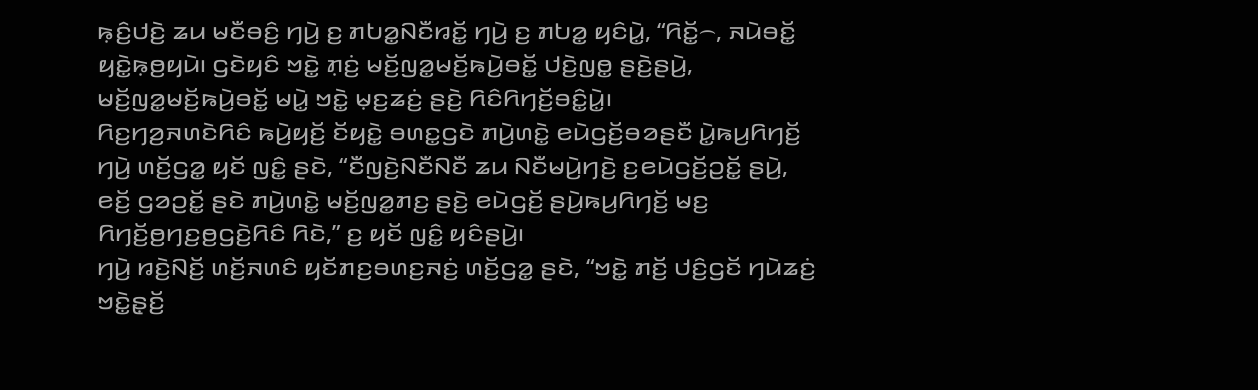ꤒ꤫ꤢꤨ꤬ꤓꤢꤧ꤬ ꤘꤣ ꤗꤢꤪꤋꤢꤨ꤬ ꤚꤣꤧ꤬ ꤢ꤬ ꤊꤝꤤ꤭ꤡꤢꤪꤙꤢꤩ꤭ ꤚꤣꤧ꤬ ꤢ꤬ ꤊꤝꤤ꤭ ꤟꤢꤨꤣꤧ꤭, “ꤖꤢꤩ꤭꤮, ꤏꤣꤧꤋꤢꤩ꤭ ꤟꤢꤧ꤭ꤒ꤫ꤥ꤬ꤟꤣꤧ꤯ ꤞꤢꤧꤟꤢꤨ ꤠꤢꤧ꤭ ꤊ꤫ꤢꤦ꤬ ꤗꤢꤩ꤬ꤜꤤ꤭ꤗꤢꤩ꤬ꤒꤣꤧ꤬ꤋꤢꤩ꤭ ꤓꤢꤧ꤬ꤜꤥ꤭ ꤔꤢꤧ꤬ꤔꤣꤧ꤬, ꤗꤢꤩ꤬ꤜꤤ꤭ꤗꤢꤩ꤬ꤒꤣꤧ꤬ꤋꤢꤩ꤭ ꤗꤣꤧ꤭ ꤠꤢꤧ꤭ ꤗ꤫ꤢ꤬ꤘꤢꤦ꤬ ꤔꤢꤧ꤬ ꤖꤢꤨꤖꤚꤢꤩ꤬ꤋꤢꤨ꤭ꤣꤧ꤭꤯
ꤖꤢ꤬ꤚꤤ꤬ꤏꤛꤢꤧꤖꤢꤨ ꤒꤣꤧ꤬ꤟꤢꤩ꤬ ꤢꤩꤟꤢꤧ꤭ ꤋꤛꤢ꤭ꤞꤢꤧ ꤊꤣꤧ꤬ꤛꤢꤧ꤭ ꤕꤣꤧꤞꤢꤩ꤬ꤋꤤꤔꤢꤪ ꤣꤧ꤭ꤒꤣ꤬ꤖꤚꤢꤩ꤬ ꤚꤣꤧ꤬ ꤛꤢꤩ꤬ꤞꤤ꤭ ꤟꤢꤩ ꤜꤢꤨ꤭ ꤔꤢꤧ, “ꤢꤪꤜꤢꤧ꤬ꤡꤢꤪꤡꤢꤪ ꤘꤣ ꤡꤢꤪꤗꤣꤧ꤬ꤚꤢꤧ꤬ ꤢ꤬ꤕꤣꤧꤞꤢꤩ꤬ꤑꤢꤩ꤭ ꤔꤣꤧ꤬, ꤕꤢꤩ꤬ ꤞꤤꤑꤢꤩ꤭ ꤔꤢꤧ ꤊꤣꤧ꤬ꤛꤢꤧ꤭ ꤗꤢꤩ꤬ꤜꤤ꤭ꤊꤢ꤬ ꤔꤢꤧ꤬ ꤕꤣꤧꤞꤢꤩ꤬ ꤔꤣꤧ꤬ꤒꤣ꤬ꤖꤚꤢꤩ꤬ ꤗꤢ꤬ ꤖꤚꤢꤩ꤬ꤥ꤬ꤚꤢ꤬ꤥ꤬ꤞꤢꤧ꤬ꤖꤢꤨ ꤖꤢꤧ,” ꤢ꤬ ꤟꤢꤩ ꤜꤢꤨ꤭ ꤟꤢꤨꤔꤣꤧ꤬꤯
ꤚꤣꤧ꤬ ꤙꤢꤧ꤬ꤡꤢꤩ꤬ ꤛꤢꤩ꤬ꤏꤛꤢꤨ ꤟꤢꤩꤊꤢ꤬ꤋꤛꤢ꤬ꤏꤢꤦ꤬ ꤛꤢꤩ꤬ꤞꤤ꤭ ꤔꤢꤧ, “ꤠꤢꤧ꤭ ꤊꤢꤩ꤬ ꤓꤢꤨ꤬ꤞꤢꤩ ꤚꤣꤧꤘꤢꤦ꤬ ꤠꤢꤧ꤭ꤔ꤫ꤢꤩ꤬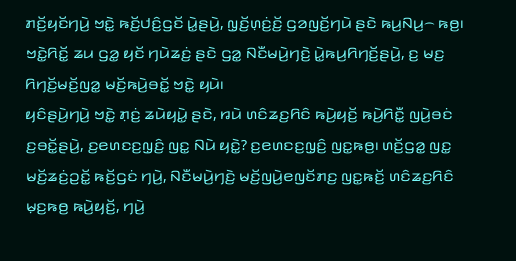ꤊꤢꤩ꤬ꤟꤢꤩꤚꤣꤧ꤬ ꤠꤢꤧ꤭ ꤒꤢꤩ꤬ꤓꤢꤨ꤬ꤞꤢꤩ ꤣꤧ꤭ꤔꤣꤧ꤬, ꤜ꤫ꤢꤩ꤬ꤛ꤫ꤢꤦ꤬ꤢꤩ꤬ ꤞꤤꤜꤢꤩ꤬ꤚꤣꤧ ꤔꤢꤧ ꤒꤣ꤬ꤡꤣ꤬꤮ ꤒꤥ꤬꤯ ꤠꤢꤧ꤭ꤖꤢꤩ꤭ ꤘꤣ ꤞꤤ꤭ ꤟꤢꤩ ꤚꤣꤧꤘꤢꤦ꤬ ꤔꤢꤧ ꤞꤤ꤭ ꤡꤢꤪꤗꤣꤧ꤬ꤚꤢꤧ꤬ ꤣꤧ꤭ꤒꤣ꤬ꤖꤚꤢꤩ꤬ꤔꤣꤧ꤬, ꤢ꤬ ꤗꤢ꤬ ꤖꤚꤢꤩ꤬ꤗꤢꤩ꤬ꤜꤤ꤭ ꤗꤢꤩ꤬ꤒꤣꤧ꤬ꤋꤢꤩ꤭ ꤠꤢꤧ꤭ ꤟꤣꤧ꤯
ꤟꤢꤨꤔꤣꤧ꤬ꤚꤣꤧ꤬ ꤠꤢꤧ꤭ ꤊ꤫ꤢꤦ꤬ ꤘꤣꤧꤟꤣꤧ꤭ ꤔꤢꤧ, ꤙꤣꤧ ꤛꤢꤨꤘꤢ꤬ꤖꤢꤨ ꤒꤣꤧ꤬ꤟꤢꤩ꤬ ꤒꤣꤧ꤬ꤖꤢꤪ꤭ ꤜꤣꤧ꤬ꤋꤢꤦ ꤢ꤬ꤋꤢꤩ꤭ꤔꤣꤧ꤬, ꤢ꤬ꤕꤛꤢꤢ꤬ꤜ꤫ꤢꤨ꤬ ꤜꤢ꤭ ꤡꤣꤧ ꤟꤢꤧ꤭? ꤢ꤬ꤕꤛꤢꤢ꤬ꤜ꤫ꤢꤨ꤬ ꤜꤢ꤭ꤒꤥ꤬꤯ ꤛꤢꤩ꤬ꤞꤤ꤭ ꤜꤢ꤭ ꤗꤢꤩ꤬ꤘꤢꤦ꤬ꤑꤢꤩ꤭ ꤒꤢꤩ꤬ꤞꤢꤦ ꤚꤣꤧ꤬, ꤡꤢꤪꤗꤣꤧ꤬ꤚꤢꤧ꤬ ꤗꤢꤩ꤬ꤜꤣꤧ꤬ꤕꤜꤢꤩꤊꤢ꤬ ꤜꤢ꤭ꤒꤢꤩ꤬ ꤛꤢꤨꤘꤢ꤬ꤖꤢꤨ ꤗ꤫ꤢ꤬ꤒꤥ꤬ ꤒꤣꤧ꤬ꤟꤢꤩ꤬, ꤚꤣꤧ꤬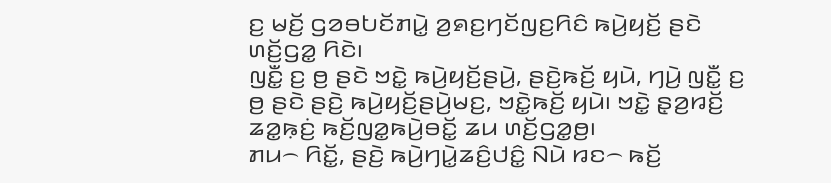ꤢ꤬ ꤗꤢꤩ꤬ ꤞꤤꤋꤝꤢꤩꤊꤣꤧ꤭ ꤤ꤬ꤎꤢ꤬ꤚꤢꤩꤜꤢ꤬ꤖꤢꤨ ꤒꤣꤧ꤬ꤟꤢꤩ꤬ ꤔꤢꤧ ꤛꤢꤩ꤬ꤞꤤ꤭ ꤖꤢꤧ꤯
ꤜꤢꤪ꤭ ꤢ꤬ ꤥ꤬ ꤔꤢꤧ ꤠꤢꤧ꤭ ꤒꤣꤧ꤬ꤟꤢꤩ꤬ꤔꤣꤧ꤬, ꤔꤢꤧ꤬ꤒꤢꤩ꤬ ꤟꤣꤧ, ꤚꤣꤧ꤬ ꤜꤢꤪ꤭ ꤢ꤬ ꤥ꤬ ꤔꤢꤧ ꤔꤢꤧ꤬ ꤒꤣꤧ꤬ꤟꤢꤩ꤬ꤔꤣꤧ꤬ꤗꤢ꤬, ꤠꤢꤧ꤭ꤒꤢꤩ꤬ ꤟꤣꤧ꤯ ꤠꤢꤧ꤭ ꤔ꤫ꤤ꤬ꤙꤢꤩ꤬ ꤘꤤ꤭ꤒ꤫ꤢꤦ꤬ ꤒꤢꤩ꤬ꤜꤤ꤭ꤒꤣꤧ꤬ꤋꤢꤩ꤭ ꤘꤣ ꤛꤢꤩ꤬ꤞꤤ꤭ꤥ꤬꤯
ꤊꤣ꤮ ꤖꤢꤩ꤭, ꤔꤢꤧ꤬ ꤒꤣꤧ꤬ꤚꤣꤧ꤭ꤘꤢꤨ꤬ꤓꤢꤨ꤭ ꤡꤣꤧ ꤙꤢ꤮ ꤒꤢꤩ꤬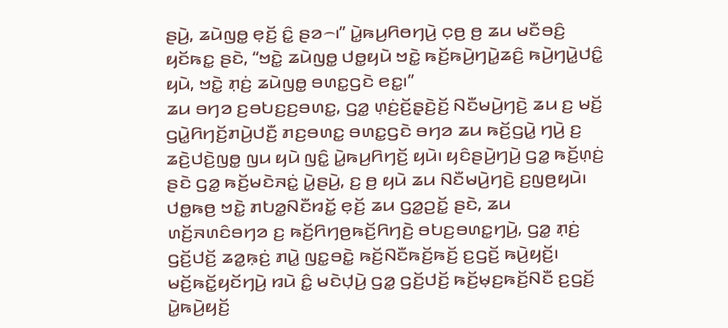ꤔꤣꤧ꤬, ꤘꤣꤧꤜꤥ꤭ ꤕ꤫ꤢꤩ꤬ ꤢꤨ꤭ ꤔꤤ꤮꤯” ꤣꤧ꤭ꤒꤣ꤬ꤖꤥꤚꤣꤧ꤬ ꤍ꤫ꤥ꤬ ꤥ꤬ ꤘꤣ ꤗꤢꤪꤋꤢꤨ꤬ ꤟꤢꤩꤒꤢ꤭ ꤔꤢꤧ, “ꤠꤢꤧ꤭ ꤘꤣꤧꤜꤥ꤭ ꤓꤥ꤭ꤟꤣꤧ ꤠꤢꤧ꤭ ꤒꤢꤩ꤬ꤒꤣꤧ꤬ꤚꤣꤧ꤭ꤘꤢꤨ꤬ ꤒꤣꤧ꤬ꤚꤣꤧ꤭ꤓꤢꤨ꤭ ꤟꤣꤧ, ꤠꤢꤧ꤭ ꤊ꤫ꤢꤦ꤬ ꤘꤣꤧꤜꤥ꤭ ꤋꤛꤢ꤭ꤞꤢꤧ ꤕꤢ꤭꤯”
ꤘꤣ ꤋꤚꤤ ꤢ꤬ꤋꤝꤢ꤬ꤢ꤬ꤋꤛꤢ꤭, ꤞꤤ꤭ ꤛ꤫ꤢꤦ꤬ꤢꤩ꤬ꤔ꤫ꤢꤧ꤬ꤢꤩ꤬ ꤡꤢꤪꤗꤣꤧ꤬ꤚꤢꤧ꤬ ꤘꤣ ꤢ꤬ ꤗꤢꤩ꤬ ꤞꤣꤧ꤭ꤖꤚꤢꤩ꤬ꤊꤣꤧ꤬ꤓꤢꤪ꤬ ꤊꤢ꤬ꤋꤛꤢ꤭ ꤋꤛꤢ꤭ꤞꤢꤧ ꤋꤚꤤ ꤘꤣ ꤒꤢꤩ꤬ꤞꤣꤧ꤭ ꤚꤣꤧ꤬ ꤢ꤬ ꤘꤢꤧ꤬ꤓꤢꤧ꤬ꤜꤥ꤭ ꤜꤣ ꤟꤣꤧ ꤜꤢꤨ꤭ ꤣꤧ꤭ꤒꤣ꤬ꤖꤚꤢꤩ꤬ ꤟꤣꤧ꤯ ꤟꤢꤨꤔꤣꤧ꤬ꤚꤣꤧ꤬ ꤞꤤ꤭ ꤒꤢꤩ꤬ꤛ꤫ꤢꤦ꤬ ꤔꤢꤧ ꤞꤤ꤭ ꤒꤢꤩ꤬ꤗꤢꤧꤏꤢꤦ꤭ ꤣꤧ꤭ꤔꤣꤧ꤬, ꤢ꤬ ꤥ꤬ ꤟꤣꤧ ꤘꤣ ꤡꤢꤪꤗꤣꤧ꤬ꤚꤢꤧ꤬ ꤢ꤬ꤜꤥ꤬ꤟꤣꤧ꤯
ꤓꤥ꤭ꤒꤥ꤬ ꤠꤢꤧ꤭ ꤊꤝꤤ꤭ꤡꤢꤪꤙꤢꤩ꤭ ꤕ꤫ꤢꤩ꤬ ꤘꤣ ꤞꤤ꤭ꤑꤢꤩ꤭ ꤔꤢꤧ, ꤘꤣ ꤛꤢꤩ꤬ꤏꤛꤢꤨꤋꤚꤤ ꤢ꤬ ꤒꤢꤩ꤬ꤖꤚꤥ꤬ꤒꤢꤩ꤬ꤖꤚꤢꤧ꤬ ꤋꤝꤢ꤬ꤋꤛꤢ꤭ꤚꤣꤧ꤬, ꤞꤤ꤭ ꤊ꤫ꤢꤦ꤬ ꤞꤢꤩ꤬ꤓꤢꤩ꤬ ꤘꤤ꤭ꤒ꤫ꤢꤦ꤬ ꤊꤣꤧ꤭ ꤜꤢ꤭ꤋꤢꤧ꤭ ꤒꤢꤩ꤬ꤡꤢꤪꤒꤢꤩ꤬ꤒꤢꤩ꤬ ꤢ꤬ꤞꤢꤩ꤬ ꤒꤣꤧ꤬ꤟꤢꤩ꤬꤯ ꤗꤢꤩ꤬ꤒꤢꤩ꤭ꤟꤢꤩꤚꤣꤧ꤬ ꤙꤣꤧ ꤢꤨ꤭ ꤗꤢꤧꤓ꤫ꤣꤧ꤬ ꤞꤤ꤭ ꤞꤢꤩ꤬ꤓꤢꤩ꤬ ꤒꤢꤩ꤬ꤗ꤫ꤢ꤬ꤒꤢꤩ꤬ꤡꤢꤪ ꤢ꤬ꤞꤢꤩ꤬ ꤣꤧ꤭ꤒꤣꤧ꤬ꤟꤢꤩ꤬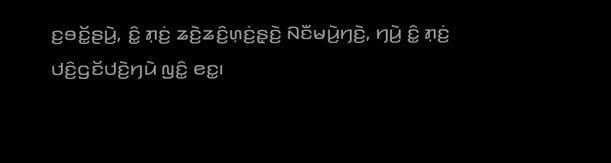ꤢ꤬ꤋꤢꤩ꤭ꤔꤣꤧ꤬, ꤢꤨ꤭ ꤊ꤫ꤢꤦ꤬ ꤘꤢꤧ꤬ꤘꤢꤨ꤬ꤛ꤫ꤢꤦ꤬ꤔ꤫ꤢꤧ꤬ ꤡꤢꤪꤗꤣꤧ꤬ꤚꤢꤧ꤬, ꤚꤣꤧ꤬ ꤢꤨ꤭ ꤊ꤫ꤢꤦ꤬ ꤓꤢꤨ꤬ꤞꤢꤩꤓꤢꤧ꤬ꤚꤣꤧ ꤜꤢꤨ꤭ ꤕꤢ꤭꤯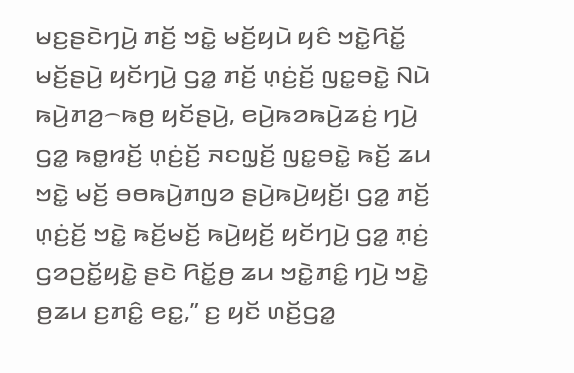ꤗꤢ꤬ꤔꤢꤧꤚꤣꤧ꤬ ꤊꤢꤩ꤬ ꤠꤢꤧ꤭ ꤗꤢꤩ꤬ꤟꤣꤧ ꤟꤢꤨ ꤠꤢꤧ꤭ꤖꤢꤩ꤭ ꤗꤢꤩ꤬ꤔꤣꤧ꤬ ꤟꤢꤩꤚꤣꤧ꤬ ꤞꤤ꤭ ꤊꤢꤩ꤬ ꤛ꤫ꤢꤦ꤬ꤢꤩ꤬ ꤜꤢ꤭ꤋꤢꤧ꤭ ꤡꤣꤧ ꤒꤣꤧ꤬ꤊꤤ꤬꤮ꤒꤥ꤬ ꤟꤢꤩꤔꤣꤧ꤬, ꤕꤣꤧ꤬ꤒꤤꤒꤣꤧ꤬ꤘꤢꤦ꤬ ꤚꤣꤧ꤬ ꤞꤤ꤭ ꤒꤥ꤭ꤙꤢꤩ꤬ ꤛ꤫ꤢꤦ꤬ꤢꤩ꤬ ꤏꤢꤜ꤫ꤢꤩ꤬ ꤜꤢ꤭ꤋꤢꤧ꤭ ꤒꤢꤩ꤬ ꤘꤣ ꤠꤢꤧ꤭ ꤗꤢꤩ꤬ ꤋꤥꤒꤣꤧ꤬ꤊꤜꤤ ꤔꤣꤧ꤬ꤒꤣꤧ꤬ꤟꤢꤩ꤬꤯ ꤞꤤ꤭ ꤊꤢꤩ꤬ ꤛ꤫ꤢꤦ꤬ꤢꤩ꤬ ꤠꤢꤧ꤭ ꤒꤢꤩ꤬ꤗꤢꤩ꤬ ꤒꤣꤧ꤬ꤟꤢꤩ꤬ ꤟꤢꤩꤚꤣꤧ꤬ ꤞꤤ꤭ ꤊ꤫ꤢꤦ꤬ ꤞꤤꤑꤢꤩ꤭ꤟꤢꤧ꤭ ꤔꤢꤧ ꤖꤢꤩ꤭ꤥ꤬ ꤘꤣ ꤠꤢꤧ꤭ꤊꤢꤨ꤭ ꤚꤣꤧ꤬ ꤠꤢꤧ꤭ ꤥ꤬ꤘꤣ ꤢ꤬ꤊꤢꤨ꤭ ꤕꤢ꤭,” ꤢ꤬ ꤟꤢꤩ ꤛꤢꤩ꤬ꤞꤤ꤭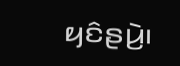ꤟꤢꤨꤔꤣꤧ꤬꤯